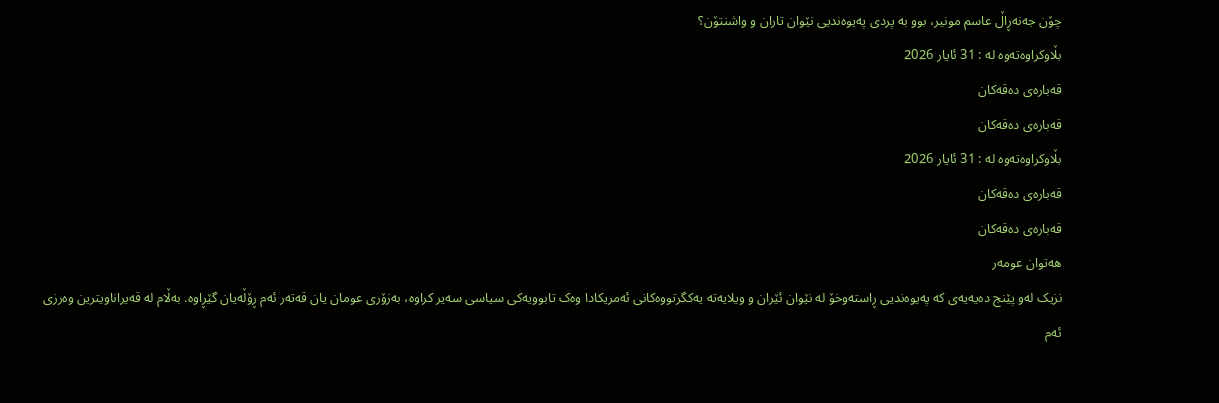چۆن جەنەڕاڵ عاسم مونیر، بوو بە پردی پەیوەندیی نێوان تاران و واشنتۆن؟
بڵاوکراوەتەوە لە : 31 ئایار 2026
قەبارەی دەقەکان
قەبارەی دەقەکان
بڵاوکراوەتەوە لە : 31 ئایار 2026
قەبارەی دەقەکان
قەبارەی دەقەکان
هەتوان عومەر
نزیک لەو پێنج دەیەیەی کە پەیوەندیی ڕاستەوخۆ لە نێوان ئێران و ویلایەتە یەکگرتووەکانی ئەمریکادا وەک تابوویەکی سیاسی سەیر کراوە، بەزۆری عومان یان قەتەر ئەم ڕۆڵەیان گێڕاوە. بەڵام لە قەیراناویترین وەرزی ئەم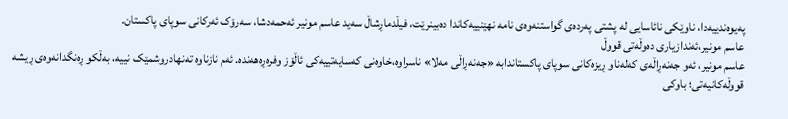پەیوەندییەدا، ناوێکی نائاسایی لە پشتی پەردەی گواستنەوەی نامە نهێنییەکاندا دەبینرێت، فیڵدماڕشاڵ سەید عاسم مونیر ئەحمەدشا، سەرۆک ئەرکانی سوپای پاکستان.
عاسم مونیر،ئەندازیاری دەوڵەتی قووڵ
عاسم مونیر، ئەو جەنەڕاڵەی کەلەناو ڕیزەکانی سوپای پاکستاندابە «جەنەڕاڵی مەلا» ناسراوە،خاوەنی کەسایەتییەکی ئاڵۆز وفرەڕەهەندە. ئەم نازناوە تەنهادروشمێک نییە، بەڵکو ڕەنگدانەوەی ڕیشە قووڵەکانیەتی؛ باوکی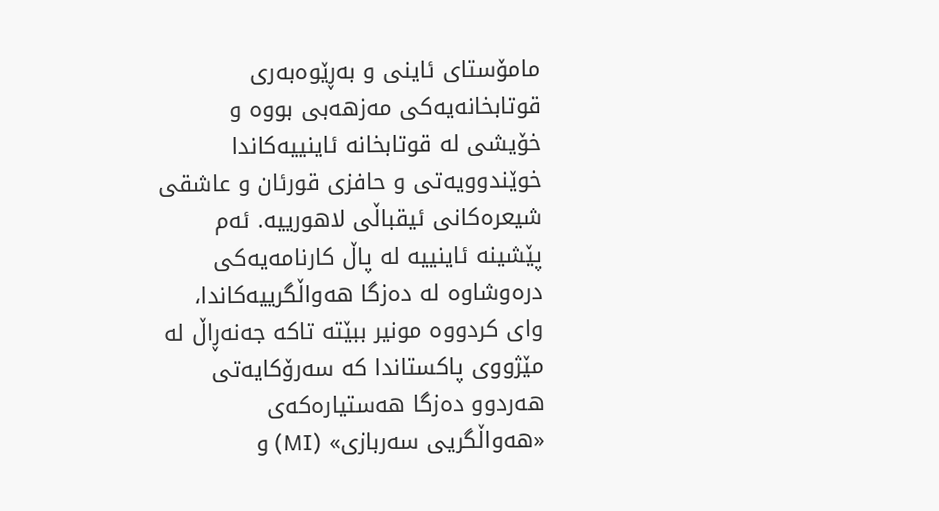مامۆستای ئاینی و بەڕێوەبەری قوتابخانەیەکی مەزهەبی بووە و خۆیشی لە قوتابخانە ئاینییەکاندا خوێندوویەتی و حافزی قورئان و عاشقی شیعرەکانی ئیقباڵی لاھورییە. ئەم پێشینە ئاینییە لە پاڵ کارنامەیەکی درەوشاوە لە دەزگا هەواڵگرییەکاندا، وای کردووە مونیر ببێتە تاکە جەنەڕاڵ لە مێژووی پاکستاندا کە سەرۆکایەتی هەردوو دەزگا هەستیارەکەی «هەواڵگریی سەربازی» (MI) و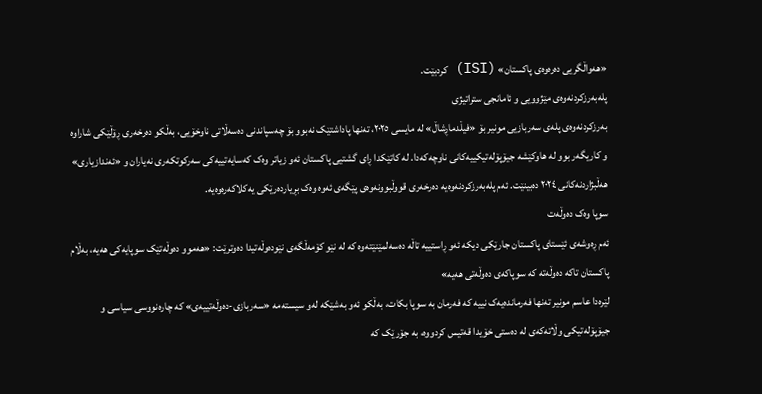«هەواڵگریی دەرەوەی پاکستان» (ISI) کردبێت.
پلەبەرزکردنەوەی مێژوویی و ئامانجی ستراتیژی
بەرزکردنەوەی پلەی سەربازیی مونیر بۆ «فیڵدماڕشاڵ» لە مایسی ٢٠٢٥، تەنها پاداشتێک نەبوو بۆ چەسپاندنی دەسەڵاتی ناوخۆیی، بەڵکو دەرخەری ڕۆڵێکی شاراوە و کاریگەر بوو لە هاوکێشە جیۆپۆلەتیکییەکانی ناوچەکەدا. لە کاتێکدا ڕای گشتیی پاکستان ئەو زیاتر وەک کەسایەتییەکی سەرکوتکەری نەیاران و «ئەندازیاری» هەڵبژاردنەکانی ٢٠٢٤ دەبینێت. ئەم پلەبەرزکردنەوەیە دەرخەری قووڵبوونەوەی پێگەی ئەوە وەک بڕیاردەرێکی یەکلاکەرەوەیە.
سوپا وەک دەوڵەت
ئەم ڕەوشەی ئێستای پاکستان جارێکی دیکە ئەو ڕاستییە تاڵە دەسەلمێنێتەوە کە لە نێو کۆمەڵگەی نێودەوڵەتیدا دەوترێت: «هەموو دەوڵەتێک سوپایەکی هەیە، بەڵام پاکستان تاکە دەوڵەتە کە سوپاکەی دەوڵەتی هەیە»
لێرەدا عاسم مونیر تەنها فەرماندەیەک نییە کە فەرمان بە سوپا بکات، بەڵکو ئەو بەشێکە لەو سیستەمە «سەربازی-دەوڵەتییەی» کە چارەنووسی سیاسی و جیۆپۆلەتیکی وڵاتەکەی لە دەستی خۆیدا قەتیس کردووە، بە جۆرێک کە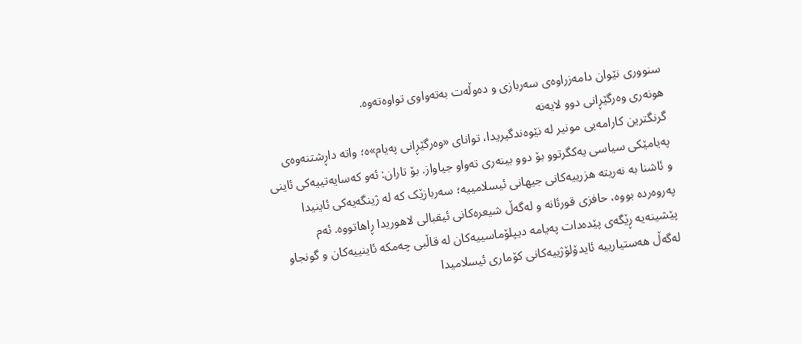سنووری نێوان دامەزراوەی سەربازی و دەوڵەت بەتەواوی تواوەتەوە.
هونەری وەرگێڕانی دوو لایەنە
گرنگترین کارامەیی مونیر لە نێوەندگیریدا، توانای «وەرگێڕانی پەیام»ە؛ واتە داڕشتنەوەی پەیامێکی سیاسی یەکگرتوو بۆ دوو بینەری تەواو جیاواز. بۆ تاران: ئەو کەسایەتییەکی ئاینی و ئاشنا بە نەریتە هزرییەکانی جیهانی ئیسلامییە؛ سەربازێک کە لە ژینگەیەکی ئاینیدا پەروەردە بووە، حافزی قورئانە و لەگەڵ شیعرەکانی ئیقبالی لاهوریدا ڕاھاتووە. ئەم پێشینەیە ڕێگەی پێدەدات پەیامە دیپلۆماسییەکان لە قاڵبی چەمکە ئاینییەکان و گونجاو لەگەڵ هەستیارییە ئایدۆلۆژییەکانی کۆماری ئیسلامیدا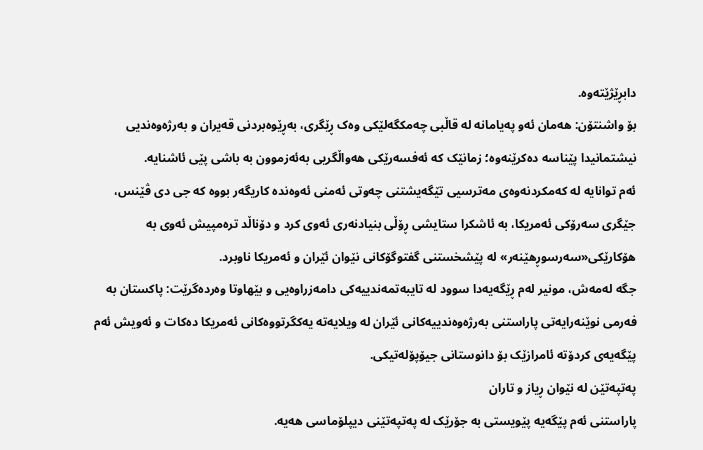دابڕێژێتەوە.
بۆ واشنتۆن: هەمان ئەو پەیامانە لە قاڵبی چەمکگەلێکی وەک ڕێگری، بەڕێوەبردنی قەیران و بەرژەوەندیی نیشتمانیدا پێناسە دەکرێنەوە؛ زمانێک کە ئەفسەرێکی هەواڵگریی بەئەزموون بە باشی پێی ئاشنایە.
ئەم توانایە لە کەمکردنەوەی مەترسیی تێگەیشتنی چەوتی ئەمنی ئەوەندە کاریگەر بووە کە جی دی ڤێنس، جێگری سەرۆکی ئەمریکا، بە ئاشکرا ستایشی ڕۆڵی بنیادنەری ئەوی کرد و دۆناڵد ترەمپیش ئەوی بە هۆکارێکی«سەرسوڕهێنەر» لە پێشخستنی گفتوگۆکانی نێوان ئێران و ئەمریکا ناوبرد.
جگە لەمەش، مونیر لەم ڕێگەیەدا سوود لە تایبەتمەندییەکی دامەزراوەیی و بێهاوتا وەردەگرێت: پاکستان بە فەرمی نوێنەرایەتی پاراستنی بەرژەوەندییەکانی ئێران لە ویلایەتە یەکگرتووەکانی ئەمریکا دەکات و ئەویش ئەم پێگەیەی کردۆتە ئامرازێک بۆ دانوستانی جیۆپۆلەتیکی.
پەتپەتێن لە نێوان ڕیاز و تاران
پاراستنی ئەم پێگەیە پێویستی بە جۆرێک لە پەتپەتێنی دیپلۆماسی هەیە.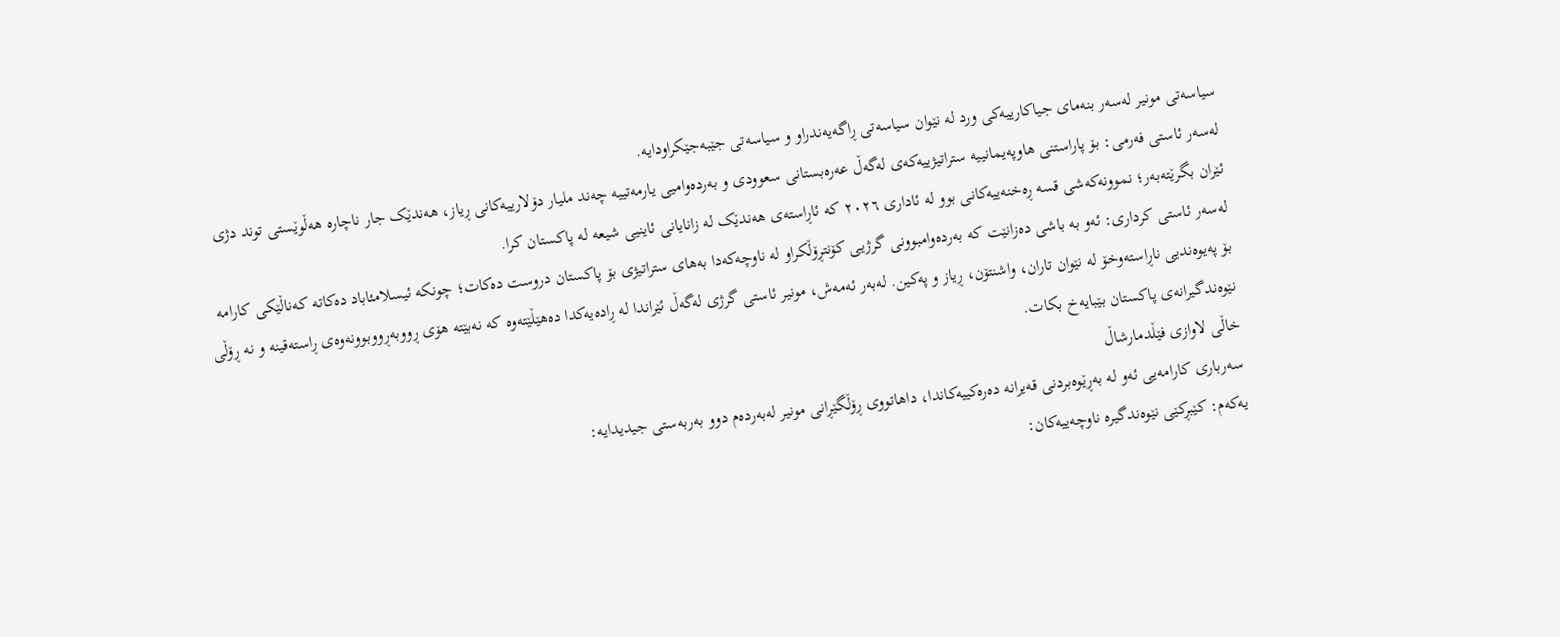سیاسەتی مونیر لەسەر بنەمای جیاکارییەکی ورد لە نێوان سیاسەتی ڕاگەیەندراو و سیاسەتی جێبەجێکراودایە.
لەسەر ئاستی فەرمی: بۆ پاراستنی هاوپەیمانییە ستراتیژییەکەی لەگەڵ عەرەبستانی سعوودی و بەردەوامیی یارمەتییە چەند ملیار دۆلارییەکانی ڕیاز، هەندێک جار ناچارە هەڵوێستی توند دژی ئێران بگرێتەبەر؛ نموونەکەشی قسە ڕەخنەییەکانی بوو لە ئاداری ٢٠٢٦ کە ئاڕاستەی هەندێک لە زانایانی ئاینیی شیعە لە پاکستان کرا.
لەسەر ئاستی کرداری: ئەو بە باشی دەزانێت کە بەردەوامبوونی گرژیی کۆنتڕۆڵکراو لە ناوچەکەدا بەهای ستراتیژی بۆ پاکستان دروست دەکات؛ چونکە ئیسلامئاباد دەکاتە کەناڵێکی کارامە بۆ پەیوەندیی ناڕاستەوخۆ لە نێوان تاران، واشنتۆن، ڕیاز و پەکین. لەبەر ئەمەش، مونیر ئاستی گرژی لەگەڵ ئێراندا لە ڕادەیەکدا دەهێڵێتەوە کە نەبێتە هۆی ڕووبەڕووبوونەوەی ڕاستەقینە و نە ڕۆڵی نێوەندگیرانەی پاکستان بێبایەخ بکات.
خاڵی لاوازی فێڵدمارشاڵ
سەرباری کارامەیی ئەو لە بەڕێوەبردنی قەیرانە دەرەکییەکاندا، داهاتووی ڕۆڵگێڕانی مونیر لەبەردەم دوو بەربەستی جیدیدایە:
یەکەم: کێبڕکێی نێوەندگیرە ناوچەییەکان: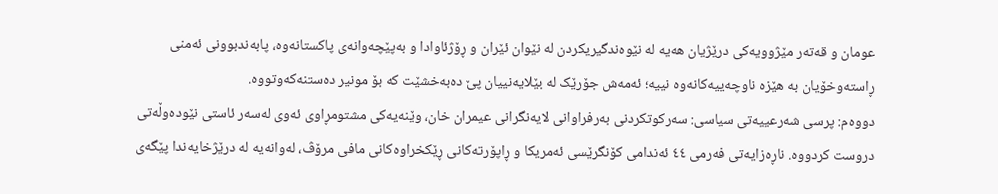عومان و قەتەر مێژوویەکی درێژیان هەیە لە نێوەندگیریکردن لە نێوان ئێران و ڕۆژئاوادا و بەپێچەوانەی پاکستانەوە، پابەندبوونی ئەمنی ڕاستەوخۆیان بە هێزە ناوچەییەکانەوە نییە؛ ئەمەش جۆرێک لە بێلایەنییان پێ دەبەخشێت کە بۆ مونیر دەستنەکەوتووە.
دووەم: پرسی شەرعییەتی سیاسی: سەرکوتکردنی بەرفراوانی لایەنگرانی عیمران خان، وێنەیەکی مشتومڕاوی ئەوی لەسەر ئاستی نێودەوڵەتی دروست کردووە. ناڕەزایەتی فەرمی ٤٤ ئەندامی کۆنگرێسی ئەمریکا و ڕاپۆرتەکانی ڕێکخراوەکانی مافی مرۆڤ، لەوانەیە لە درێژخایەندا پێگەی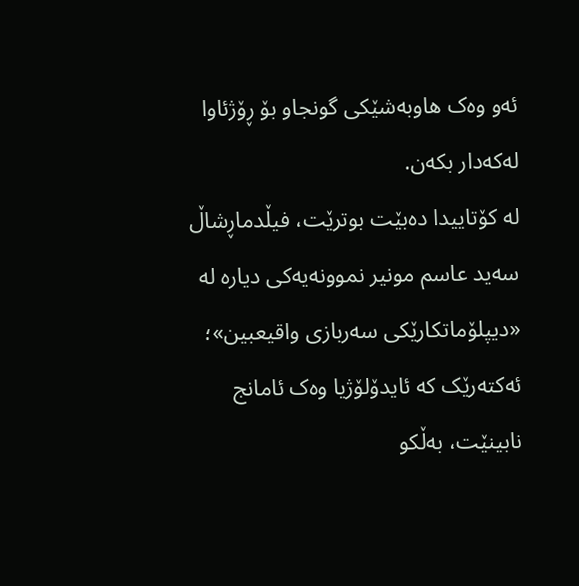ئەو وەک هاوبەشێکی گونجاو بۆ ڕۆژئاوا لەکەدار بکەن.
لە کۆتاییدا دەبێت بوترێت، فیڵدماڕشاڵ سەید عاسم مونیر نموونەیەکی دیارە لە «دیپلۆماتکارێکی سەربازی واقیعبین»؛ ئەکتەرێک کە ئایدۆلۆژیا وەک ئامانج نابینێت، بەڵکو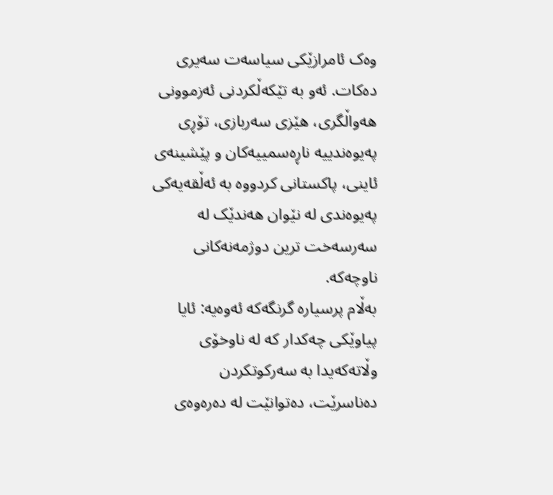وەک ئامرازێکی سیاسەت سەیری دەکات. ئەو بە تێکەڵکردنی ئەزموونی هەواڵگری، هێزی سەربازی، تۆڕی پەیوەندییە ناڕەسمییەکان و پێشینەی ئاینی، پاکستانی کردووە بە ئەڵقەیەکی پەیوەندی لە نێوان هەندێک لە سەرسەخت ترین دوژمەنەکانی ناوچەکە.
بەڵام پرسیارە گرنگەکە ئەوەیە: ئایا پیاوێکی چەکدار کە لە ناوخۆی وڵاتەکەیدا بە سەرکوتکردن دەناسرێت، دەتوانێت لە دەرەوەی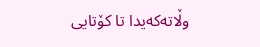وڵاتەکەیدا تا کۆتایی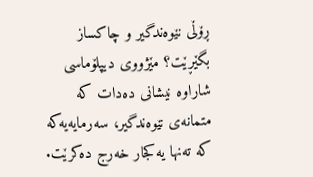ڕۆڵی نێوەندگیر و چاکساز بگێڕێت؟ مێژووی دیپلۆماسی شاراوە نیشانی دەدات کە متمانەی نێوەندگیر، سەرمایەیەکە کە تەنها یەکجار خەرج دەکرێت.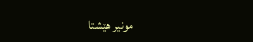مونیر هێشتا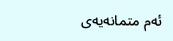ئەم متمانەیەی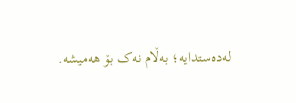لەدەستدایە؛ بەڵام نەک بۆ هەمیشە.